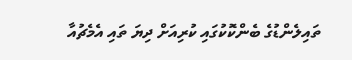ތައިލެންޑުގެ ބެންކޮކުގައި ކުރިއަށް ދިޔަ ތައި އެމެޗުއާ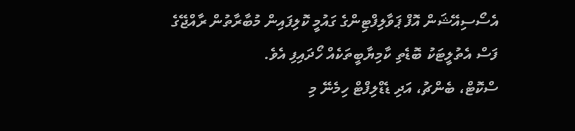އެސޯސިއޭޝަން އޮފް ޕަވާލިފްޓިންގެ ގައުމީ ކޮލިފައިން މުބާރާތުން ރާއްޖޭގެ ފަސް އެތުލީޓަކު ބޮޑެތި ކާމިޔާބީތަކެއް ހޯދައިފި އެވެ.
ސްކޮޓް، ބެންޗު، އަދި ޑެޑްލިފްޓް ހިމެނޭ މި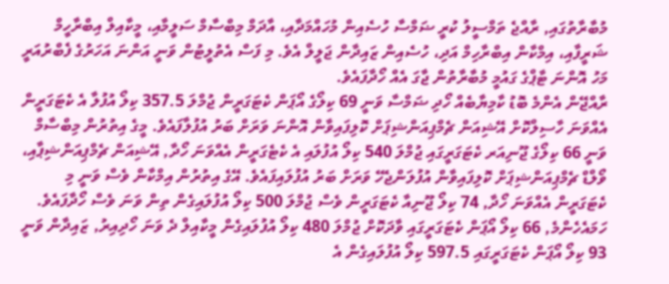މުބާރާތުގައި, ރާއްޖެ ތަމްސީލު ކުރީ ޟަމްސާ ހުސެއިން މުހައްމަދާއި، އާދަމް މިބްސާމް ސަލީމާއި، މީކާއިލް އިބްރާހީމް ޝަރީފާއި، އިމްކާން އިބްރާހިމް އަދި، ހުސެއިން ޒައިދާން ޖަލީލް އެވެ. މި ފަސް އެތުލީޓުން ވަނީ އަންނަ އަހަރުގެ ފެބްރުއަރީ މަހު އޮންނަ ޓާޕްގެ ގައުމީ މުބާރާތުން ޖާގަ އެއް ހޯދާފައެވެ.
ރާއްޖޭން އެންމެ ބޮޑު ކާމިޔާބެއް ހޯދި ޟަމްސާ ވަނީ 69 ކިލޯގެ އޯޕަން ކެޓަގަރީން ޖުމްލަ 357.5 ކިލޯ އުފުލާ އެ ކެޓަގަރީން އެއްވަނަ ހާސިލްކޮށް އޭޝިއަން ޗެމްޕިއަންޝިޕަށް ކޮލިފައިވާން އޮންނަ ވަރަށް ބަރު އުފުލާފައެވެ. މީގެ އިތުރުން މިބްސާމް ވަނީ 66 ކިލޯގެ ޖޫނިއަރ ކެޓަގަރީގައި ޖުމްލަ 540 ކިލޯ އުފުލައި އެ ކެޓެގަރީން އެއްވަނަ ހޯދާ, އޭޝިއަން ޗެމްޕިއަންޝިޕާއި، ވޯލްޑް ޗެމްޕިއަންޝިޕަށް ކޮލިފައިވާން އުފުލަންޖެހޭ ވަރަށް ބަރު އުފުލައިފައެވެ. އޭގެ އިތުރުން އިމްކާން ވެސް ވަނީ މި ކެޓަގަރީން އެއްވަނަ ހޯދާ, 74 ކިލޯ ޖޫނިއާ ކެޓަގަރީން ވެސް ޖުމްލަ 500 ކިލޯ އުފުލައިގެން ތިން ވަނަ ވެސް ހޯދާފައެވެ.
ހަމައެހެންމެ, 66 ކިލޯ އޯޕަން ކެޓަގަރީގައި ވާދަކޮށް ޖުމްލަ 480 ކިލޯ އުފުލައިގެން މީކާއިލް ދެ ވަނަ ހޯދިއިރު, ޒައިދާން ވަނީ 93 ކިލޯ އޯޕަން ކެޓަގަރީގައި 597.5 ކިލޯ އުފުލައިގެން އެ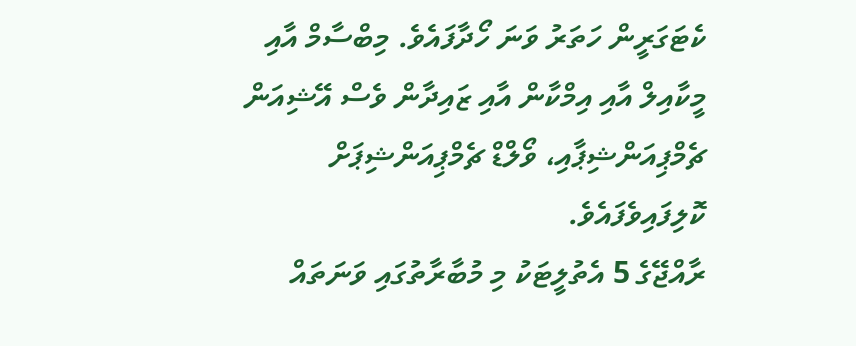ކެޓަގަރީން ހަތަރު ވަނަ ހޯދާފައެވެ. މިބްސާމް އާއި މީކާއިލް އާއި އިމްކާން އާއި ޒައިދާން ވެސް އޭޝިއަން ޗެމްޕިއަންޝިޕާއި، ވޯލްޑް ޗެމްޕިއަންޝިޕަށް ކޮލިފައިވެފައެވެ.
ރާއްޖޭގެ 5 އެތުލީޓަކު މި މުބާރާތުގައި ވަނަތައް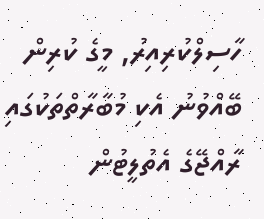ހާސިލްކުރިއިރު, މީގެ ކުރިން ބޭއްވުނު އެކި މުބާރާތްތަކުގައި ރާއްޖޭގެ އެތުލީޓުން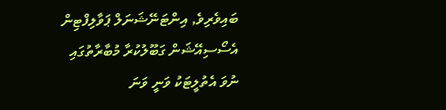ބައިވެރިވެ, އިންޓަނޭޝަނަލް ޕަވާލިފްޓިން އެސޯސިއޭޝަން ގަބޫލުކުރާ މުބާރާތުގައި ނުވަ އެތުލީޓަކު ވަނީ ވަނަ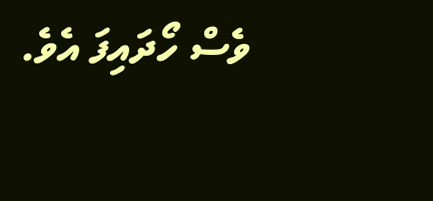ވެސް ހޯދައިފަ އެވެ.